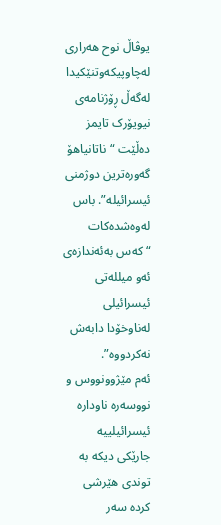یوڤاڵ نوح هەراری لەچاوپیکەوتنێکیدا لەگەڵ ڕۆژنامەی نیویۆرک تایمز دەڵێت “ناتانیاهۆ گەورەترین دوژمنی ئیسرائیلە”. باس لەوەشدەکات “کەس بەئەندازەی ئەو میللەتی ئیسرائیلی لەناوخۆدا دابەش نەکردووە”.
ئەم مێژوونووس و نووسەرە ناودارە ئیسرائیلییە جارێکی دیکە بە توندی هێرشی کردە سەر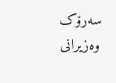سەرۆک وەزیرانی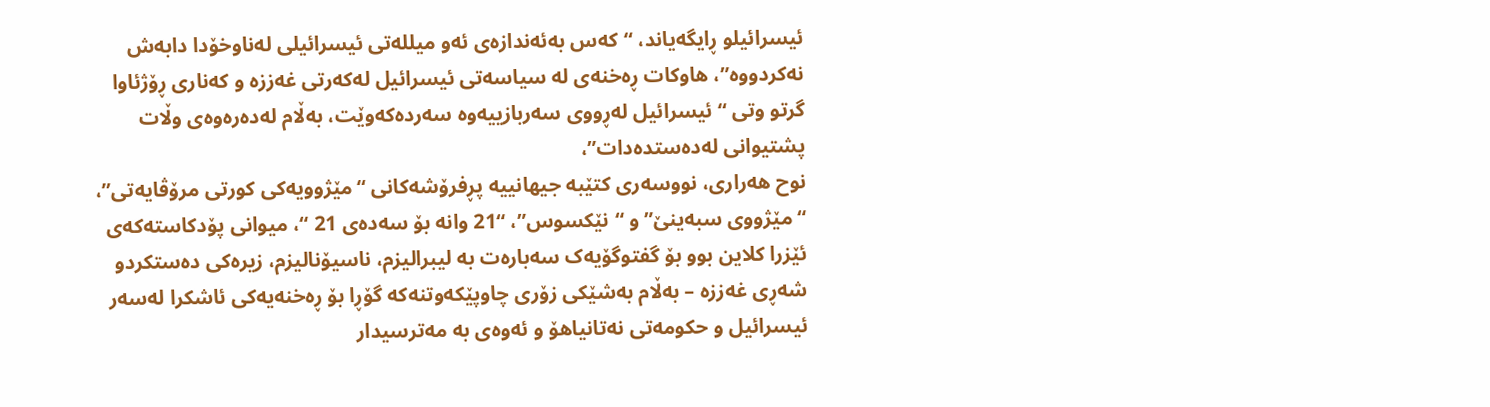ئیسرائیلو ڕایگەیاند، “کەس بەئەندازەی ئەو میللەتی ئیسرائیلی لەناوخۆدا دابەش نەکردووە”، هاوکات ڕەخنەی لە سیاسەتی ئیسرائیل لەکەرتی غەززە و کەناری ڕۆژئاوا گرتو وتی “ئیسرائیل لەڕووی سەربازییەوە سەردەکەوێت، بەڵام لەدەرەوەی وڵات پشتیوانی لەدەستدەدات”،
نوح هەراری، نووسەری کتێبە جیهانییە پڕفرۆشەکانی “مێژوویەکی کورتی مرۆڤایەتی”، “مێژووی سبەینێ” و “نێکسوس”، “21 وانە بۆ سەدەی 21 “، میوانی پۆدکاستەکەی ئێزرا کلاین بوو بۆ گفتوگۆیەک سەبارەت بە لیبرالیزم، ناسیۆنالیزم، زیرەکی دەستکردو شەڕی غەززە – بەڵام بەشێکی زۆری چاوپێکەوتنەکە گۆڕا بۆ ڕەخنەیەکی ئاشکرا لەسەر ئیسرائیل و حکومەتی نەتانیاهۆ و ئەوەی بە مەترسیدار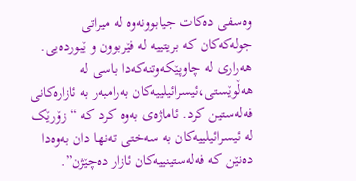وەسفی دەکات جیابوونەوە لە میراتی جولەکەکان کە بریتییە لە فێربوون و ێبوردەیی.
هەراری لە چاوپێکەوتنەکەدا باسی لە هەڵوێستی،ئیسرائیلییەکان بەرامبەر بە ئازارەکانی فەلەستین کرد. ئاماژەی بەوە کرد کە “زۆرێک لە ئیسرائیلییەکان بە سەختی تەنها دان بەوەدا دەنێن کە فەلەستینییەکان ئازار دەچێژن”.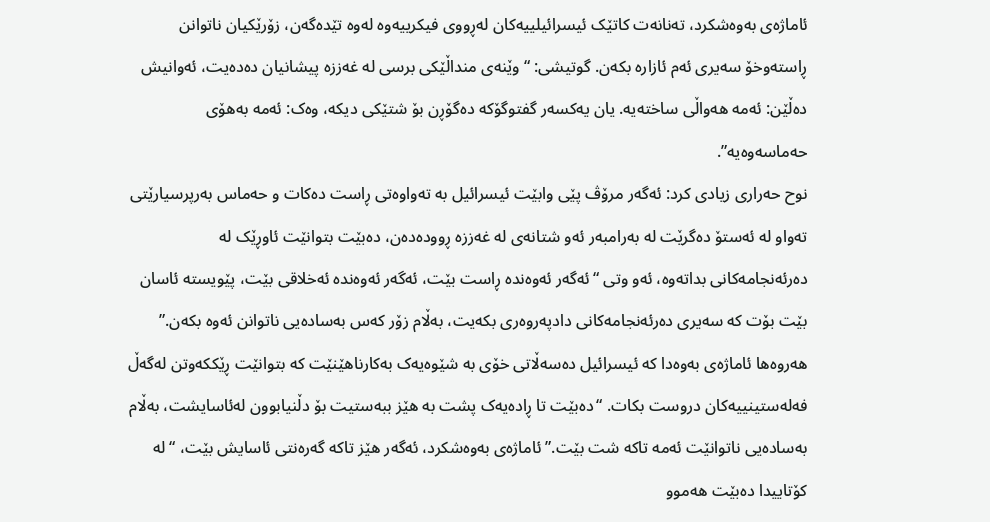ئاماژەی بەوەشکرد، تەنانەت کاتێک ئیسرائیلییەکان لەڕووی فیکرییەوە لەوە تێدەگەن، زۆرێکیان ناتوانن ڕاستەوخۆ سەیری ئەم ئازارە بکەن. گوتیشی: “وێنەی منداڵێکی برسی لە غەززە پیشانیان دەدەیت، ئەوانیش دەڵێن: ئەمە هەواڵی ساختەیە. یان یەکسەر گفتوگۆکە دەگۆڕن بۆ شتێکی دیکە، وەک: ئەمە بەهۆی حەماسەوەیە”.
نوح حەراری زیادی کرد: ئەگەر مرۆڤ پێی وابێت ئیسرائیل بە تەواوەتی ڕاست دەکات و حەماس بەرپرسیارێتی تەواو لە ئەستۆ دەگرێت لە بەرامبەر ئەو شتانەی لە غەززە ڕوودەدەن، دەبێت بتوانێت ئاوڕێک لە دەرئەنجامەکانی بداتەوە، ئەو وتی “ئەگەر ئەوەندە ڕاست بێت، ئەگەر ئەوەندە ئەخلاقی بێت، پێویستە ئاسان بێت بۆت کە سەیری دەرئەنجامەکانی دادپەروەری بکەیت، بەڵام زۆر کەس بەسادەیی ناتوانن ئەوە بکەن.”
هەروەها ئاماژەی بەوەدا کە ئیسرائیل دەسەڵاتی خۆی بە شێوەیەک بەکارناهێنێت کە بتوانێت ڕێککەوتن لەگەڵ فەلەستینییەکان دروست بکات. “دەبێت تا ڕادەیەک پشت بە هێز ببەستیت بۆ دڵنیابوون لەئاسایشت، بەڵام بەسادەیی ناتوانێت ئەمە تاکە شت بێت.” ئاماژەی بەوەشکرد، ئەگەر هێز تاکە گەرەنتی ئاسایش بێت، “لە کۆتاییدا دەبێت هەموو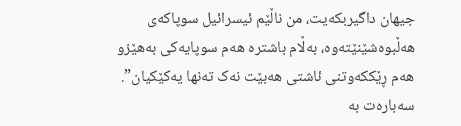جیهان داگیربکەیت، من ناڵێم ئیسرائیل سوپاکەی هەڵبوەشێنێتەوە، بەڵام باشترە هەم سوپایەکی بەهێزو هەم ڕێککەوتنی ئاشتی هەبێت نەک تەنها یەکێکیان”.
سەبارەت بە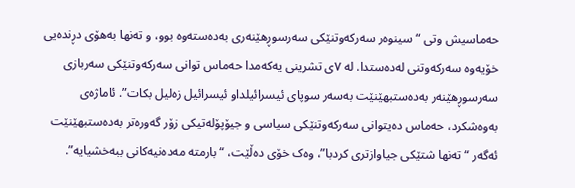حەماسیش وتی “سینوەر سەرکەوتنێکی سەرسوڕهێنەری بەدەستەوە بوو، و تەنها بەهۆی دڕندەیی خۆیەوە سەرکەوتنی لەدەستدا. لە ٧ی تشرینی یەکەمدا حەماس توانی سەرکەوتنێکی سەربازی سەرسوڕهێنەر بەدەستبهێنێت بەسەر سوپای ئیسرائیلداو ئیسرائیل زەلیل بکات”. ئاماژەی بەوەشکرد، حەماس دەیتوانی سەرکەوتنێکی سیاسی و جیۆپۆلەتیکی زۆر گەورەتر بەدەستبهێنێت ئەگەر “تەنها شتێکی جیاوازتری کردبا”، وەک خۆی دەڵێت، “بارمتە مەدەنیەکانی ببەخشیایە”.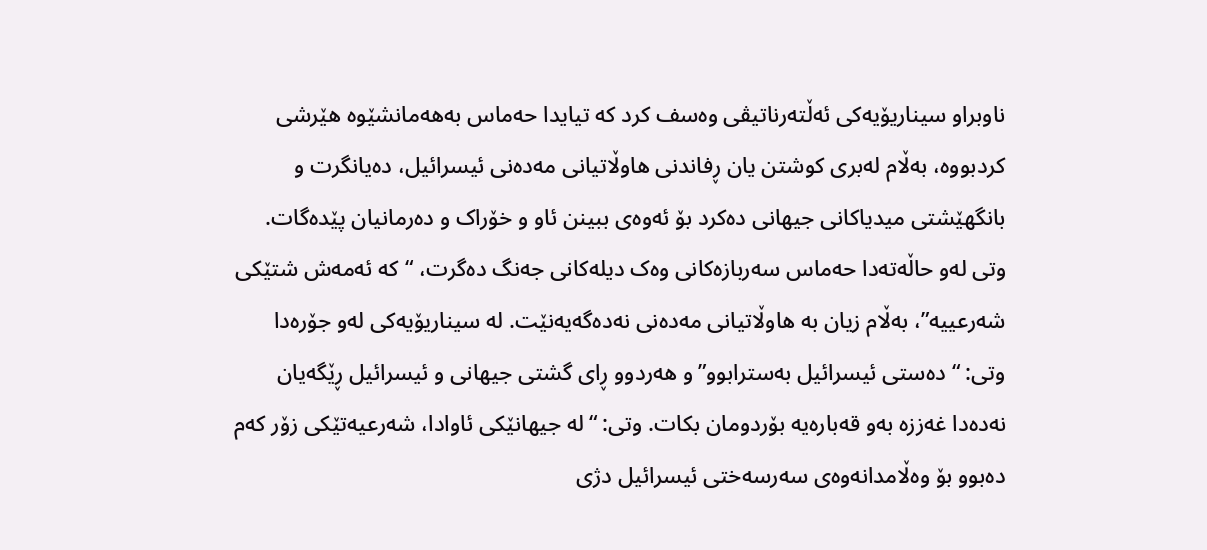ناوبراو سیناریۆیەکی ئەڵتەرناتیڤی وەسف کرد کە تیایدا حەماس بەهەمانشێوە هێرشی کردبووە، بەڵام لەبری کوشتن یان ڕفاندنی هاوڵاتیانی مەدەنی ئیسرائیل، دەیانگرت و بانگهێشتی میدیاکانی جیهانی دەکرد بۆ ئەوەی ببینن ئاو و خۆراک و دەرمانیان پێدەگات. وتی لەو حاڵەتەدا حەماس سەربازەکانی وەک دیلەکانی جەنگ دەگرت، “کە ئەمەش شتێکی شەرعییە”، بەڵام زیان بە هاوڵاتیانی مەدەنی نەدەگەیەنێت. لە سیناریۆیەکی لەو جۆرەدا وتی: “دەستی ئیسرائیل بەسترابوو”و هەردوو ڕای گشتی جیهانی و ئیسرائیل ڕێگەیان نەدەدا غەززە بەو قەبارەیە بۆردومان بکات. وتی: “لە جیهانێکی ئاوادا، شەرعیەتێکی زۆر کەم دەبوو بۆ وەڵامدانەوەی سەرسەختی ئیسرائیل دژی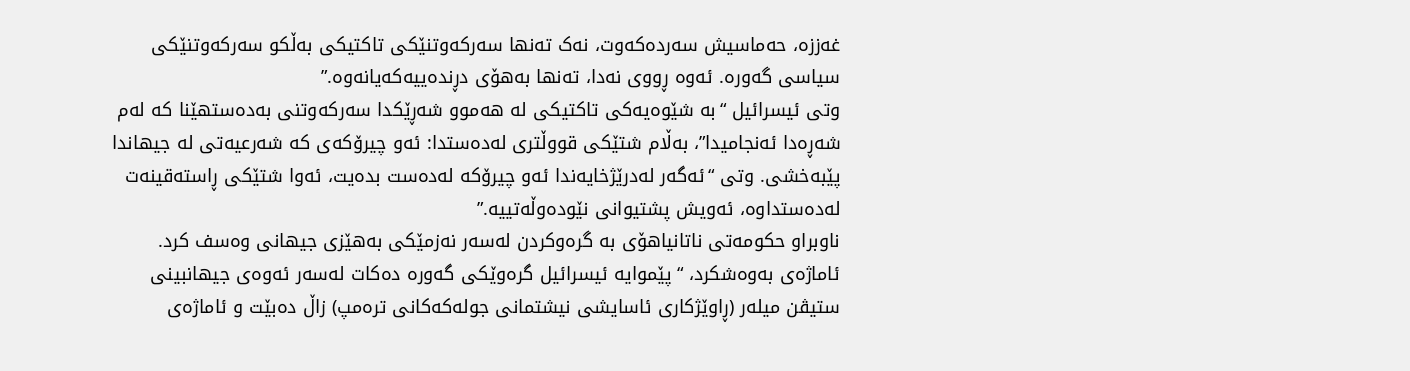غەززە، حەماسیش سەردەکەوت، نەک تەنها سەرکەوتنێکی تاکتیکی بەڵکو سەرکەوتنێکی سیاسی گەورە. ئەوە ڕووی نەدا، تەنها بەهۆی دڕندەییەکەیانەوە.”
وتی ئیسرائیل “بە شێوەیەکی تاکتیکی لە هەموو شەڕێکدا سەرکەوتنی بەدەستهێنا کە لەم شەڕەدا ئەنجامیدا”، بەڵام شتێکی قووڵتری لەدەستدا: ئەو چیرۆکەی کە شەرعیەتی لە جیهاندا پێبەخشی. وتی “ئەگەر لەدرێژخایەندا ئەو چیرۆکە لەدەست بدەیت، ئەوا شتێکی ڕاستەقینەت لەدەستداوە، ئەویش پشتیوانی نێودەوڵەتییە.”
ناوبراو حکومەتی ناتانیاهۆی بە گرەوکردن لەسەر نەزمێکی بەهێزی جیهانی وەسف کرد. ئاماژەی بەوەشکرد، “پێموایە ئیسرائیل گرەوێکی گەورە دەکات لەسەر ئەوەی جیهانبینی ستیڤن میلەر (ڕاوێژکاری ئاسایشی نیشتمانی جولەکەکانی ترەمپ) زاڵ دەبێت و ئاماژەی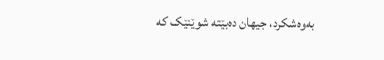بەوەشکرد، جیهان دەبێتە شوێنێک کە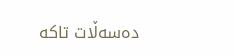دەسەڵات تاکە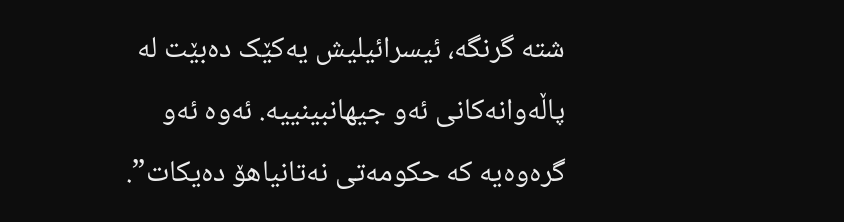شتە گرنگە، ئیسرائیلیش یەکێک دەبێت لە پاڵەوانەکانی ئەو جیهانبینییە. ئەوە ئەو گرەوەیە کە حکومەتی نەتانیاهۆ دەیکات”.